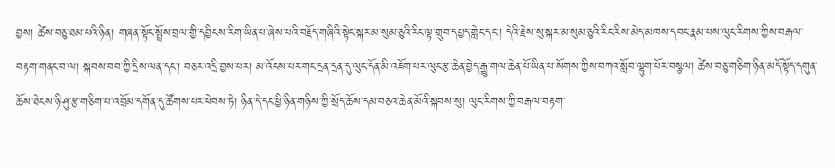བྱས། ཚེས་བཅུ་ཐམ་པའི་ཉིན། གཞན་སྟོང་སྤྲོས་བྲལ་གྱི་དབྱིངས་རིག་ཡིན་པ་ཞེས་པའི་བརྗོད་གཞིའི་སྟེང་སྐར་མ་སུམ་ཅུའི་རིང་ལྟ་གྲུབ་དཔྱད་གླེང་དང་། དེའི་རྗེས་སུ་སྐར་མ་སུམ་ཅུའི་རིང་རིས་མེད་མཁས་དབང་རྣམ་པས་ལུང་རིགས་ཀྱིས་བརྒལ་བརྟག་གནང་བ་ལ། སྐབས་བབ་ཀྱི་དྲིས་ལན་དང་། བཅར་འདྲི་བྱས་པར། མ་འོངས་པར་གང་དྲན་དྲན་དུ་ལུང་དོན་མི་འཇོག་པར་ལུང་རྩ་ཆེན་བྱེད་རྒྱུ་གལ་ཆེན་པོ་ཡིན་པ་སོགས་ཀྱིས་བཀའ་སློབ་ལྷུག་པོར་བསྩལ། ཚེས་བཅུ་གཅིག་ཉིན་མདོ་སྟོད་དགུན་ཆོས་ཐེངས་ཉི་ཤུ་རྩ་གཅིག་པ་འབྲོམ་དགོན་དུ་ཚོགས་པར་ཕེབས་ཏེ། ཉིན་དེ་དང་ཕྱི་ཉིན་གཉིས་ཀྱི་སྲོད་ཆོས་དམ་བཅའ་ཆེན་མོའི་སྐབས་སུ། ལུང་རིགས་ཀྱི་བརྒལ་བརྟག་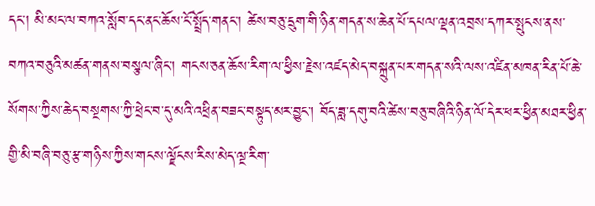དང་། མི་མང་ལ་བཀའ་སློབ་དང་ནང་ཆོས་ངོ་སྤྲོད་གནང་། ཚེས་བཅུ་དྲུག་གི་ཉིན་གདན་ས་ཆེན་པོ་དཔལ་ལྡན་འབྲས་དཀར་སྤུངས་ནས་བཀའ་བཅུའི་མཚན་གནས་བསྩལ་ཞིང་། གངས་ཅན་ཆོས་རིག་ལ་ཕྱིས་རྗེས་འཛད་མེད་བསྐྲུན་པར་གདན་སའི་ལས་འཛིན་མཁན་རིན་པོ་ཆེ་སོགས་ཀྱིས་ཆེད་བསྔགས་ཀྱི་ཕྲེང་བ་དུ་མའི་འཕྲིན་བཟང་བསྟུད་མར་བྱུང་། བོད་ཟླ་དགུ་བའི་ཚེས་བཅུ་བཞིའི་ཉིན་ལོ་དེར་ཕར་ཕྱིན་མཐར་ཕྱིན་གྱི་མི་བཞི་བཅུ་རྩ་གཉིས་ཀྱིས་གངས་ལྗོངས་རིས་མེད་ལྔ་རིག་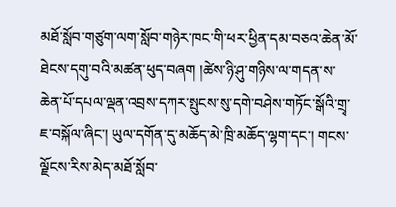མཐོ་སློབ་གཙུག་ལག་སློབ་གཉེར་ཁང་གི་ཕར་ཕྱིན་དམ་བཅའ་ཆེན་མོ་ཐེངས་དགུ་བའི་མཚན་ཕུད་བཞག །ཚེས་ཉི་ཤུ་གཉིས་ལ་གདན་ས་ཆེན་པོ་དཔལ་ལྡན་འབྲས་དཀར་སྤུངས་སུ་དགེ་བཤེས་གཏོང་སྒོའི་གྲྭ་ཇ་བསྐོལ་ཞིང་། ཡུལ་དགོན་དུ་མཆོད་མེ་ཁྲི་མཆོད་ལྷག་དང་། གངས་ལྗོངས་རིས་མེད་མཐོ་སློབ་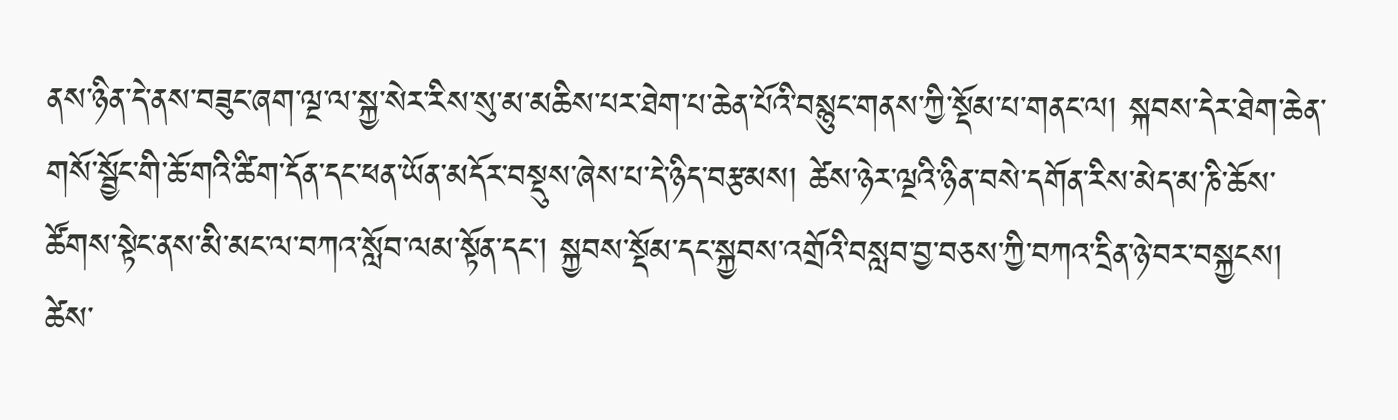ནས་ཉིན་དེ་ནས་བཟུང་ཞག་ལྔ་ལ་སྐྱ་སེར་རིས་སུ་མ་མཆིས་པར་ཐེག་པ་ཆེན་པོའི་བསྙུང་གནས་ཀྱི་སྡོམ་པ་གནང་ལ། སྐབས་དེར་ཐེག་ཆེན་གསོ་སྦྱོང་གི་ཆོ་གའི་ཚིག་དོན་དང་ཕན་ཡོན་མདོར་བསྡུས་ཞེས་པ་དེ་ཉིད་བརྩམས། ཚེས་ཉེར་ལྔའི་ཉིན་བསེ་དགོན་རིས་མེད་མ་ཎི་ཆོས་ཚོགས་སྟེང་ནས་མི་མང་ལ་བཀའ་སློབ་ལམ་སྟོན་དང་། སྐྱབས་སྡོམ་དང་སྐྱབས་འགྲོའི་བསླབ་བྱ་བཅས་ཀྱི་བཀའ་དྲིན་ཉེ་བར་བསྐྱངས། ཚེས་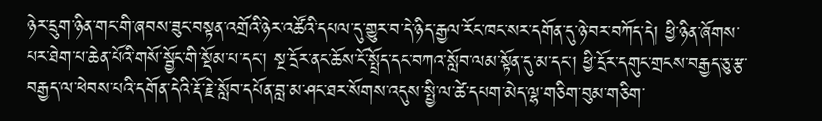ཉེར་དྲུག་ཉིན་གང་གི་ཞབས་ཟུང་བསྟན་འགྲོའི་ཉེར་འཚོའི་དཔལ་དུ་གྱུར་བ་དེ་ཉིད་རྒྱལ་རོང་ཁང་སར་དགོན་དུ་ཉེ་བར་བཀོད་དེ། ཕྱི་ཉིན་ཞོགས་པར་ཐེག་པ་ཆེན་པོའི་གསོ་སྦྱོང་གི་སྡོམ་པ་དང་། སྔ་དྲོར་ནང་ཆོས་ངོ་སྤྲོད་དང་བཀའ་སློབ་ལམ་སྟོན་དུ་མ་དང་། ཕྱི་དྲོར་དགུང་གྲངས་བརྒྱད་ཅུ་རྩ་བརྒྱད་ལ་ཕེབས་པའི་དགོན་དེའི་རྡོ་རྗེ་སློབ་དཔོན་བླ་མ་ཤང་ཐར་སོགས་འདུས་སྤྱི་ལ་ཚེ་དཔག་མེད་ལྷ་གཅིག་བུམ་གཅིག་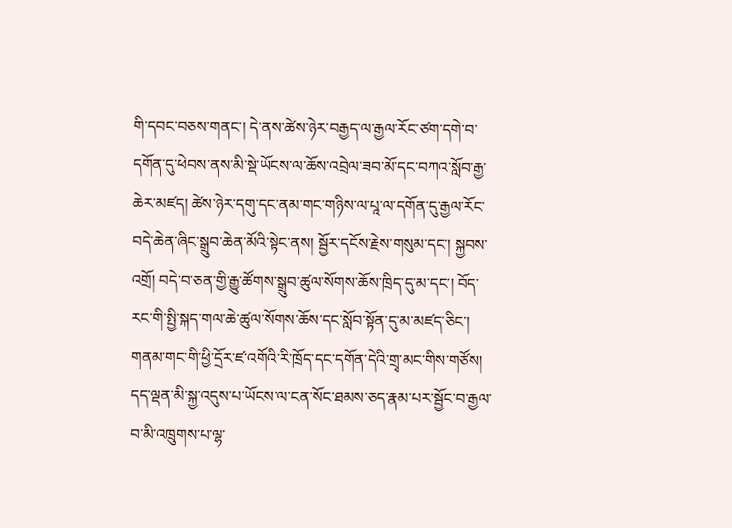གི་དབང་བཅས་གནང་། དེ་ནས་ཚེས་ཉེར་བརྒྱད་ལ་རྒྱལ་རོང་ཙག་དགེ་བ་དགོན་དུ་ཕེབས་ནས་མི་སྡེ་ཡོངས་ལ་ཆོས་འབྲེལ་ཟབ་མོ་དང་བཀའ་སློབ་རྒྱ་ཆེར་མཛད། ཚེས་ཉེར་དགུ་དང་ནམ་གང་གཉིས་ལ་པཱ་ལ་དགོན་དུ་རྒྱལ་རོང་བདེ་ཆེན་ཞིང་སྒྲུབ་ཆེན་མོའི་སྟེང་ནས། སྦྱོར་དངོས་རྗེས་གསུམ་དང་། སྐྱབས་འགྲོ། བདེ་བ་ཅན་གྱི་རྒྱུ་ཚོགས་སྒྲུབ་ཚུལ་སོགས་ཆོས་ཁྲིད་དུ་མ་དང་། བོད་རང་གི་སྤྱི་སྐད་གལ་ཆེ་ཚུལ་སོགས་ཆོས་དང་སློབ་སྟོན་དུ་མ་མཛད་ཅིང་། གནམ་གང་གི་ཕྱི་དྲོར་ཛ་འགོའི་རི་ཁྲོད་དང་དགོན་དེའི་གྲྭ་མང་གིས་གཙོས། དད་ལྡན་མི་སྐྱ་འདུས་པ་ཡོངས་ལ་ངན་སོང་ཐམས་ཅད་རྣམ་པར་སྦྱོང་བ་རྒྱལ་བ་མི་འཁྲུགས་པ་ལྷ་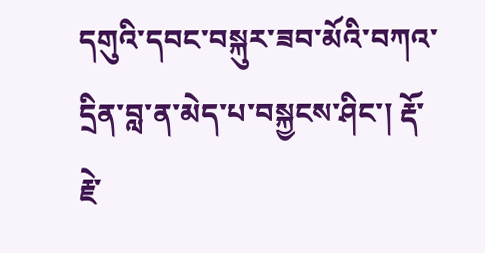དགུའི་དབང་བསྐུར་ཟབ་མོའི་བཀའ་དྲིན་བླ་ན་མེད་པ་བསྐྱངས་ཤིང་། རྡོ་རྗེ་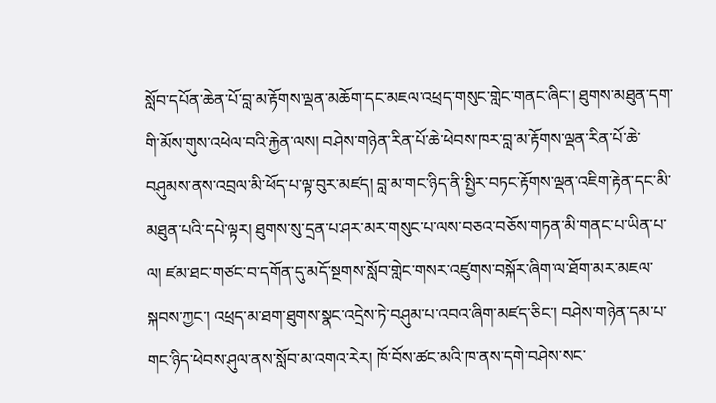སློབ་དཔོན་ཆེན་པོ་བླ་མ་རྟོགས་ལྡན་མཆོག་དང་མཇལ་འཕྲད་གསུང་གླེང་གནང་ཞིང་། ཐུགས་མཐུན་དག་གི་མོས་གུས་འཕེལ་བའི་རྐྱེན་ལས། བཤེས་གཉེན་རིན་པོ་ཆེ་ཕེབས་ཁར་བླ་མ་རྟོགས་ལྡན་རིན་པོ་ཆེ་བཤུམས་ནས་འབྲལ་མི་ཕོད་པ་ལྟ་བུར་མཛད། བླ་མ་གང་ཉིད་ནི་སྤྱིར་བཏང་རྟོགས་ལྡན་འཇིག་རྟེན་དང་མི་མཐུན་པའི་དཔེ་ལྟར། ཐུགས་སུ་དྲན་པ་ཤར་མར་གསུང་པ་ལས་བཅའ་བཅོས་གཏན་མི་གནང་པ་ཡིན་པ་ལ། ཛམ་ཐང་གཙང་བ་དགོན་དུ་མདོ་སྔགས་སློབ་གླེང་གསར་འཛུགས་བསྐོར་ཞིག་ལ་ཐོག་མར་མཇལ་སྐབས་ཀྱང་། འཕྲད་མ་ཐག་ཐུགས་སྣང་འདྲེས་ཏེ་བཤུམ་པ་འབའ་ཞིག་མཛད་ཅིང་། བཤེས་གཉེན་དམ་པ་གང་ཉིད་ཕེབས་ཤུལ་ནས་སློབ་མ་འགའ་རེར། ཁོ་བོས་ཚང་མའི་ཁ་ནས་དགེ་བཤེས་སང་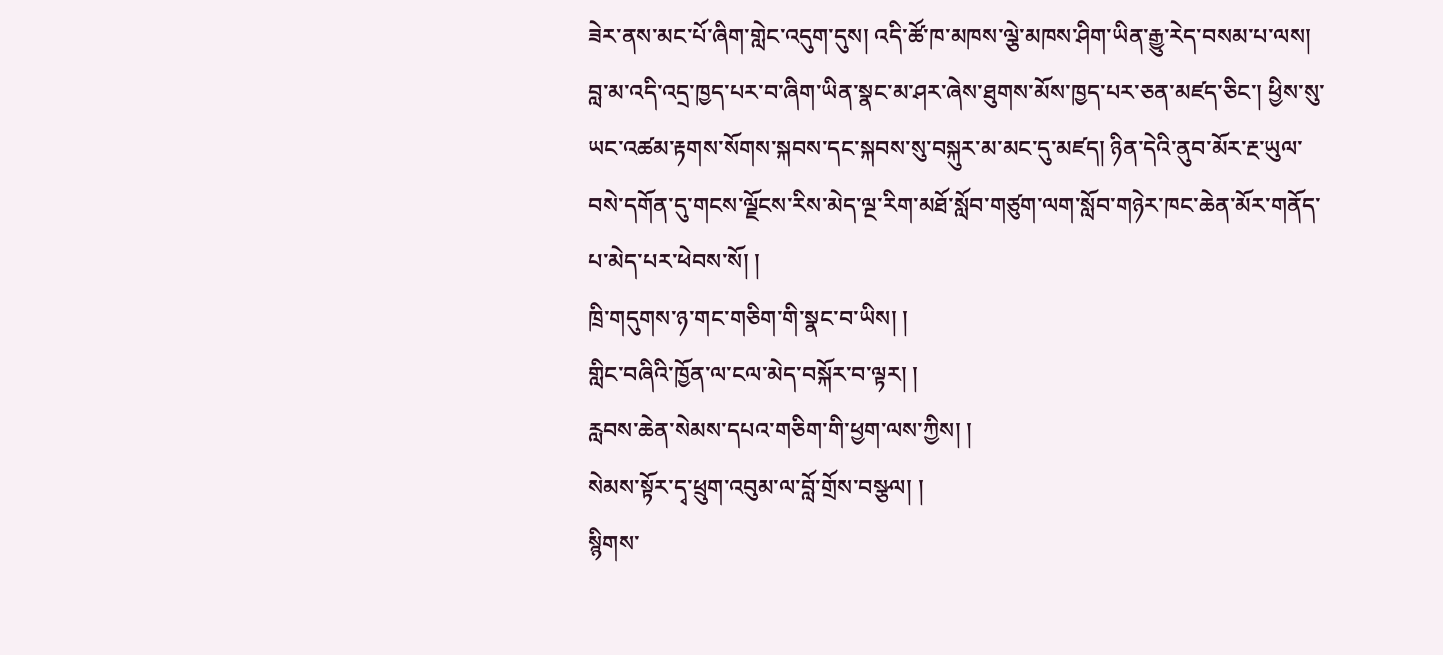ཟེར་ནས་མང་པོ་ཞིག་གླེང་འདུག་དུས། འདི་ཚོ་ཁ་མཁས་ལྕེ་མཁས་ཤིག་ཡིན་རྒྱུ་རེད་བསམ་པ་ལས། བླ་མ་འདི་འདྲ་ཁྱད་པར་བ་ཞིག་ཡིན་སྣང་མ་ཤར་ཞེས་ཐུགས་མོས་ཁྱད་པར་ཅན་མཛད་ཅིང་། ཕྱིས་སུ་ཡང་འཚམ་རྟགས་སོགས་སྐབས་དང་སྐབས་སུ་བསྐུར་མ་མང་དུ་མཛད། ཉིན་དེའི་ནུབ་མོར་རྔ་ཡུལ་བསེ་དགོན་དུ་གངས་ལྗོངས་རིས་མེད་ལྔ་རིག་མཐོ་སློབ་གཙུག་ལག་སློབ་གཉེར་ཁང་ཆེན་མོར་གནོད་པ་མེད་པར་ཕེབས་སོ། །
ཁྲི་གདུགས་ཉ་གང་གཅིག་གི་སྣང་བ་ཡིས། །
གླིང་བཞིའི་ཁྱོན་ལ་ངལ་མེད་བསྐོར་བ་ལྟར། །
རླབས་ཆེན་སེམས་དཔའ་གཅིག་གི་ཕྱག་ལས་ཀྱིས། །
སེམས་སྟོར་དྭ་ཕྲུག་འབུམ་ལ་བློ་གྲོས་བསྩལ། །
སྙིགས་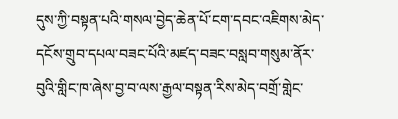དུས་ཀྱི་བསྟན་པའི་གསལ་བྱེད་ཆེན་པོ་ངག་དབང་འཇིགས་མེད་དངོས་གྲུབ་དཔལ་བཟང་པོའི་མཛད་བཟང་བསླབ་གསུམ་ནོར་བུའི་གླིང་ཁ་ཞེས་བྱ་བ་ལས་རྒྱལ་བསྟན་རིས་མེད་བགྲོ་གླེང་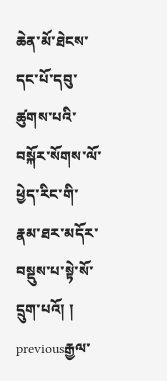ཆེན་མོ་ཐེངས་དང་པོ་དབུ་ཚུགས་པའི་བསྐོར་སོགས་ལོ་ཕྱེད་རིང་གི་རྣམ་ཐར་མདོར་བསྡུས་པ་སྟེ་སོ་དྲུག་པའོ། །
previousརྒྱལ་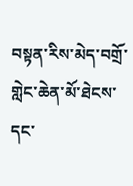བསྟན་རིས་མེད་བགྲོ་གླེང་ཆེན་མོ་ཐེངས་དང་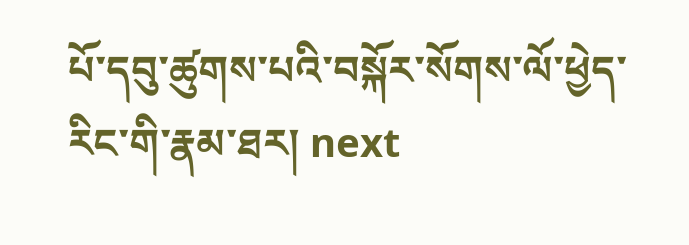པོ་དབུ་ཚུགས་པའི་བསྐོར་སོགས་ལོ་ཕྱེད་རིང་གི་རྣམ་ཐར། next